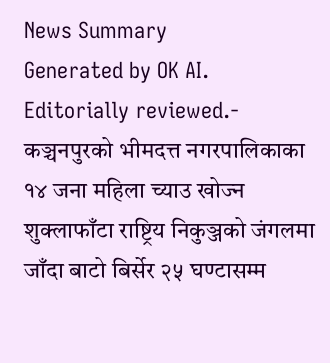News Summary
Generated by OK AI. Editorially reviewed.- कञ्चनपुरको भीमदत्त नगरपालिकाका १४ जना महिला च्याउ खोज्न शुक्लाफाँटा राष्ट्रिय निकुञ्जको जंगलमा जाँदा बाटो बिर्सेर २५ घण्टासम्म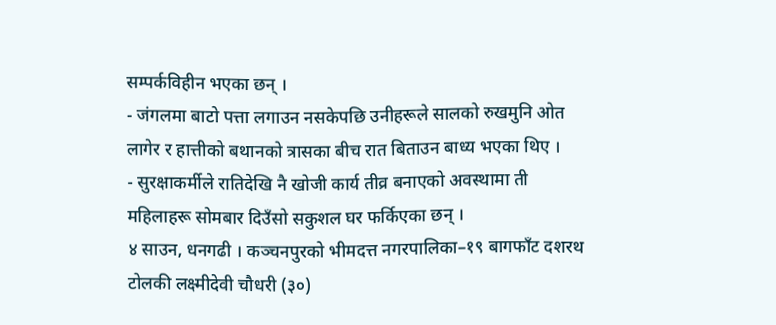सम्पर्कविहीन भएका छन् ।
- जंगलमा बाटो पत्ता लगाउन नसकेपछि उनीहरूले सालको रुखमुनि ओत लागेर र हात्तीको बथानको त्रासका बीच रात बिताउन बाध्य भएका थिए ।
- सुरक्षाकर्मीले रातिदेखि नै खोजी कार्य तीव्र बनाएको अवस्थामा ती महिलाहरू सोमबार दिउँसो सकुशल घर फर्किएका छन् ।
४ साउन, धनगढी । कञ्चनपुरको भीमदत्त नगरपालिका–१९ बागफाँट दशरथ टोलकी लक्ष्मीदेवी चौधरी (३०)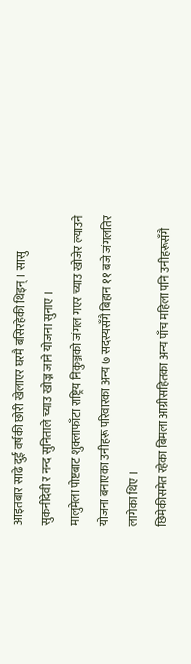आइतबार साढे दुई वर्षकी छोरी खेलाएर घरमै बसिरहेकी थिइन् । सासु सुकनीदेवी र नन्द सुनिताले च्याउ खोज्न जाने योजना सुनाए ।
मालुमेला पोष्टबाट शुक्लाफाँटा राष्ट्रिय निकुञ्जको जंगल गएर च्याउ खोजेर ल्याउने योजना बनाएका उनीहरू परिवारका अन्य ७ सदस्यसँगै बिहान ११ बजे जंगलतिर लागेका थिए ।
छिमेकीसमेत रहेका बिमला आग्रीसहितका अन्य पाँच महिला पनि उनीहरूसँगै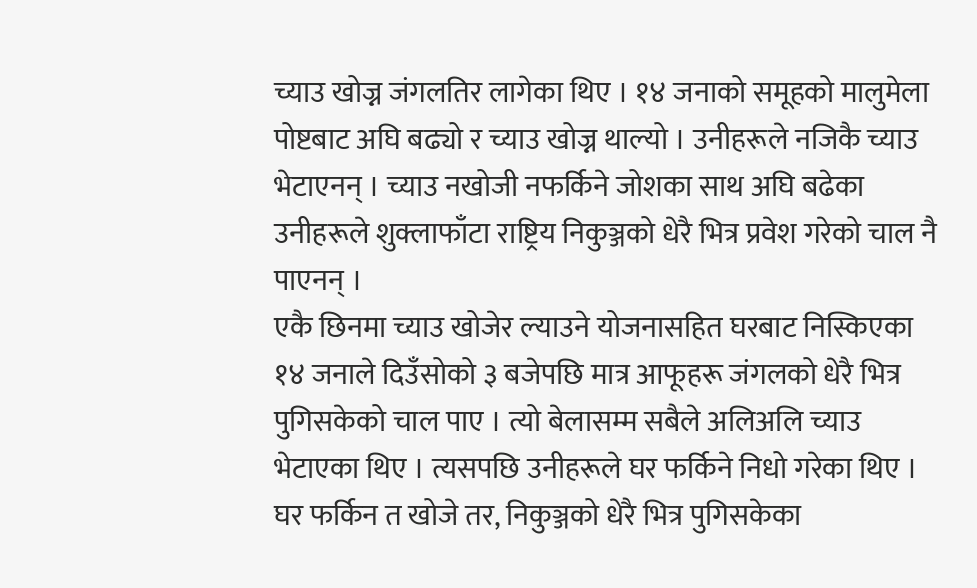च्याउ खोज्न जंगलतिर लागेका थिए । १४ जनाको समूहको मालुमेला पोष्टबाट अघि बढ्यो र च्याउ खोज्न थाल्यो । उनीहरूले नजिकै च्याउ भेटाएनन् । च्याउ नखोजी नफर्किने जोशका साथ अघि बढेका उनीहरूले शुक्लाफाँटा राष्ट्रिय निकुञ्जको धेरै भित्र प्रवेश गरेको चाल नै पाएनन् ।
एकै छिनमा च्याउ खोजेर ल्याउने योजनासहित घरबाट निस्किएका १४ जनाले दिउँसोको ३ बजेपछि मात्र आफूहरू जंगलको धेरै भित्र पुगिसकेको चाल पाए । त्यो बेलासम्म सबैले अलिअलि च्याउ भेटाएका थिए । त्यसपछि उनीहरूले घर फर्किने निधो गरेका थिए । घर फर्किन त खोजे तर, निकुञ्जको धेरै भित्र पुगिसकेका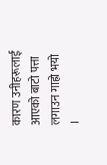कारण उनीहरूलाई आएको बाटो पत्ता लगाउन गाह्रो भयो ।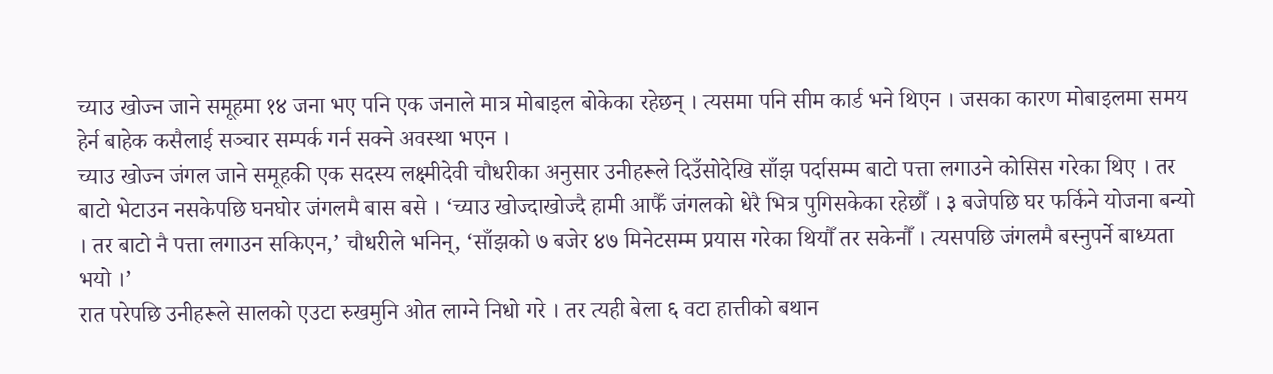च्याउ खोज्न जाने समूहमा १४ जना भए पनि एक जनाले मात्र मोबाइल बोकेका रहेछन् । त्यसमा पनि सीम कार्ड भने थिएन । जसका कारण मोबाइलमा समय हेर्न बाहेक कसैलाई सञ्चार सम्पर्क गर्न सक्ने अवस्था भएन ।
च्याउ खोज्न जंगल जाने समूहकी एक सदस्य लक्ष्मीदेवी चौधरीका अनुसार उनीहरूले दिउँसोदेखि साँझ पर्दासम्म बाटो पत्ता लगाउने कोसिस गरेका थिए । तर बाटो भेटाउन नसकेपछि घनघोर जंगलमै बास बसे । ‘च्याउ खोज्दाखोज्दै हामी आफैँ जंगलको धेरै भित्र पुगिसकेका रहेछौँ । ३ बजेपछि घर फर्किने योजना बन्यो । तर बाटो नै पत्ता लगाउन सकिएन,’ चौधरीले भनिन्, ‘साँझको ७ बजेर ४७ मिनेटसम्म प्रयास गरेका थियौँ तर सकेनौँ । त्यसपछि जंगलमै बस्नुपर्ने बाध्यता भयो ।’
रात परेपछि उनीहरूले सालको एउटा रुखमुनि ओत लाग्ने निधो गरे । तर त्यही बेला ६ वटा हात्तीको बथान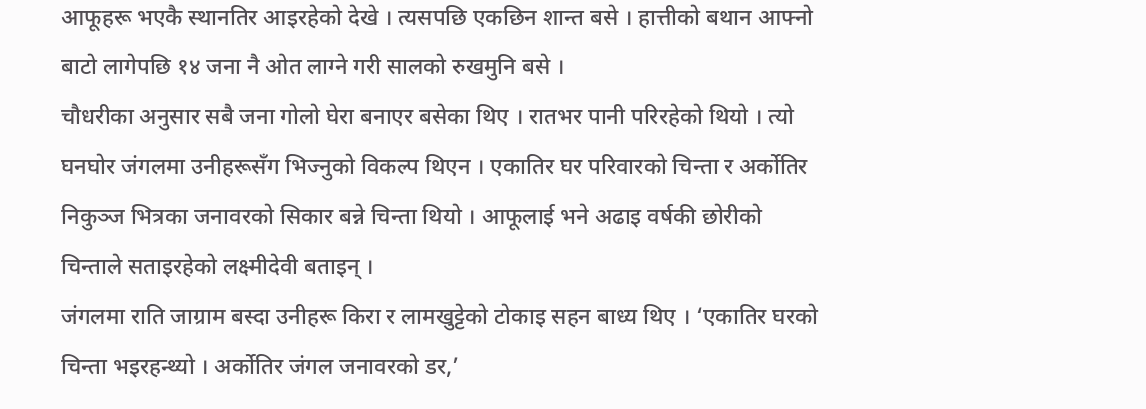आफूहरू भएकै स्थानतिर आइरहेको देखे । त्यसपछि एकछिन शान्त बसे । हात्तीको बथान आफ्नो बाटो लागेपछि १४ जना नै ओत लाग्ने गरी सालको रुखमुनि बसे ।
चौधरीका अनुसार सबै जना गोलो घेरा बनाएर बसेका थिए । रातभर पानी परिरहेको थियो । त्यो घनघोर जंगलमा उनीहरूसँग भिज्नुको विकल्प थिएन । एकातिर घर परिवारको चिन्ता र अर्कोतिर निकुञ्ज भित्रका जनावरको सिकार बन्ने चिन्ता थियो । आफूलाई भने अढाइ वर्षकी छोरीको चिन्ताले सताइरहेको लक्ष्मीदेवी बताइन् ।
जंगलमा राति जाग्राम बस्दा उनीहरू किरा र लामखुट्टेको टोकाइ सहन बाध्य थिए । ‘एकातिर घरको चिन्ता भइरहन्थ्यो । अर्कोतिर जंगल जनावरको डर,’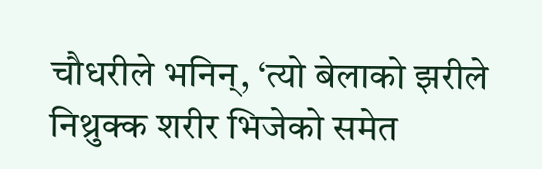चौधरीले भनिन्, ‘त्यो बेलाको झरीले निथ्रुक्क शरीर भिजेको समेत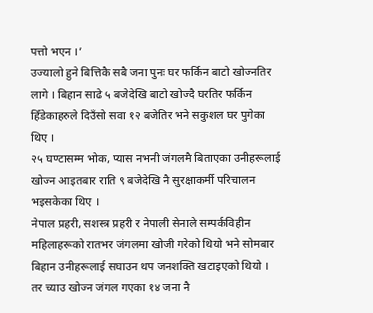पत्तो भएन ।’
उज्यालो हुने बित्तिकै सबै जना पुनः घर फर्किन बाटो खोज्नतिर लागे । बिहान साढे ५ बजेदेखि बाटो खोज्दै घरतिर फर्किन हिँडेकाहरुले दिउँसो सवा १२ बजेतिर भने सकुशल घर पुगेका थिए ।
२५ घण्टासम्म भोक, प्यास नभनी जंगलमै बिताएका उनीहरूलाई खोज्न आइतबार राति ९ बजेदेखि नै सुरक्षाकर्मी परिचालन भइसकेका थिए ।
नेपाल प्रहरी, सशस्त्र प्रहरी र नेपाली सेनाले सम्पर्कविहीन महिलाहरूको रातभर जंगलमा खोजी गरेको थियो भने सोमबार बिहान उनीहरूलाई सघाउन थप जनशक्ति खटाइएको थियो ।
तर च्याउ खोज्न जंगल गएका १४ जना नै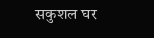सकुशल घर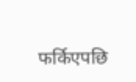फर्किएपछि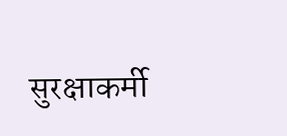सुरक्षाकर्मी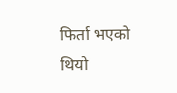फिर्ता भएको थियो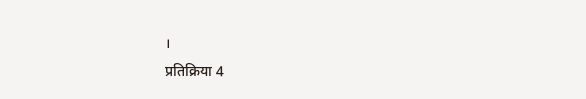।
प्रतिक्रिया 4